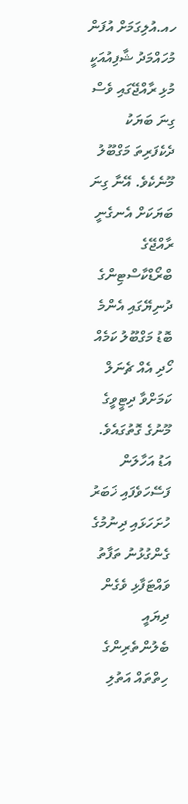ހއ.އުލިގަމަށް އުފަން މުހައްމަދު ޝާފިއުއަކީ މުޅި ރާއްޖޭގައި ވެސް ގިނަ ބަޔަކު ދެކެފަރިތަ މަގްބޫލު މޫނެކެވެ. އޭނާ ގިނަ ބަޔަކަށް އެނގެނީ ރާއްޖޭގެ ބްރޯޑްކާސްޓިންގެ ދުނިޔޭގައި އެންމެ ބޮޑު މަގްބޫލު ކަމެއް ހޯދި އެއް ޗެނަލް ކަމަށްވާ ދިޓީވީގެ މޫނުގެ ގޮތުގައެވެ. އަޑު އަހާލަން ފަސޭހަވެފައި ޚަބަރު ހުށަހަޅައި ދިނުމުގެ ގެންގުޅުނު ތަފާތު ވައްޓަފާޅި ވެގެން ދިޔައީ ބެލުންތެރިންގެ ހިތްތައް އަތުލި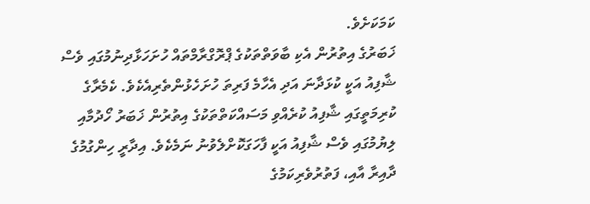ކަމަކަށެވެ.
ޚަބަރުގެ އިތުރުން އެކި ބާވަތްތަކުގެ ޕްރޮގްރާމްތައް ހުށަހަޅާދިނުމުގައި ވެސް ޝާފިއު އަކީ ކުޅަދާނަ އަދި އެހާމެ ފަރިތަ ހުށަހެޅުންތެރިއެކެވެ. ކެމެރާގެ ކުރިމަތީގައި ޝާފިއު ކުރެއްވި މަސައްކަތްތަކުގެ އިތުރުން ޚަބަރު ހޯދުމާއި ލިޔުމުގައި ވެސް ޝާފިއު އަކީ ފާހަގަކޮށްލެވުނު ނަމެކެވެ. އިދާރީ ހިންގުމުގެ ދާއިރާ އާއި، ފަތުރުވެރިކަމުގެ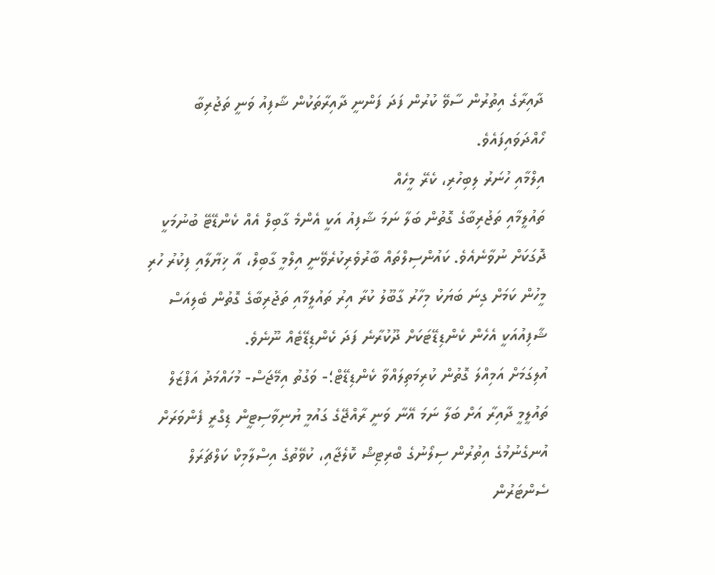ދާއިރާގެ އިތުރުން ސާވޭ ކުރުން ފަދަ ފަންނީ ދާއިރާތަކުން ޝާފިއު ވަނީ ތަޖުރިބާ ހޯއްދަވައިފައެވެ.
އިލްމާއި ހުނަރު ލިބިހުރި، ކެރޭ މީހެއް
ތައުލީމާއި ތަޖުރިބާގެ ގޮތުން ބަލާ ނަމަ ޝާފިއު އަކީ އެންމެ ގާބިލް އެއް ކެންޑޭޓޭ ބުނުމަކީ ދޮގަކަށް ނުވާނެއެވެ. ކައުންސިލްތައް ބާރުވެރިކުރެވޭނީ އިލްމީ ގާބިލް، އާ ޚިޔާލާއި ފިކުރު ހުރި މީހުން ކަމަށް ގިނަ ބަޔަކު މިހާރު ގާބޫލު ކުރާ އިރު ތައުލީމާއި ތަޖުރިބާގެ ގޮތުން ބެލިއަސް ޝާފިއުއަކީ އެހެން ކެންޑިޑޭޓަކަށް ދޫކުރާނެ ފަދަ ކެންޑިޑޭޓެއް ނޫނެވެ.
އުލިގަމަށް އަމިއްލަ ގޮތުން ކުރިމަތިލައްވާ ކެންޑިޑޭޓް؛- ވަގުތު އިމޭޖަސް- މުހައްމަދު އަފްޒަލް
ތައުލީމީ ދާއިރާ އަށް ބަލާ ނަމަ އޭނާ ވަނީ ރާއްޖޭގެ ގައުމީ ޔުނިވާސިޓީން ޑިގްރީ ފެންވަރަށް އުނގެނުމުގެ އިތުރުން ސިލޯނުގެ ބްރިޓިޝް ކޮލެޖާއި، ކުވޭތުގެ އިސްލާމިކް ކަލްޗަރަލް ސެންޓަރުން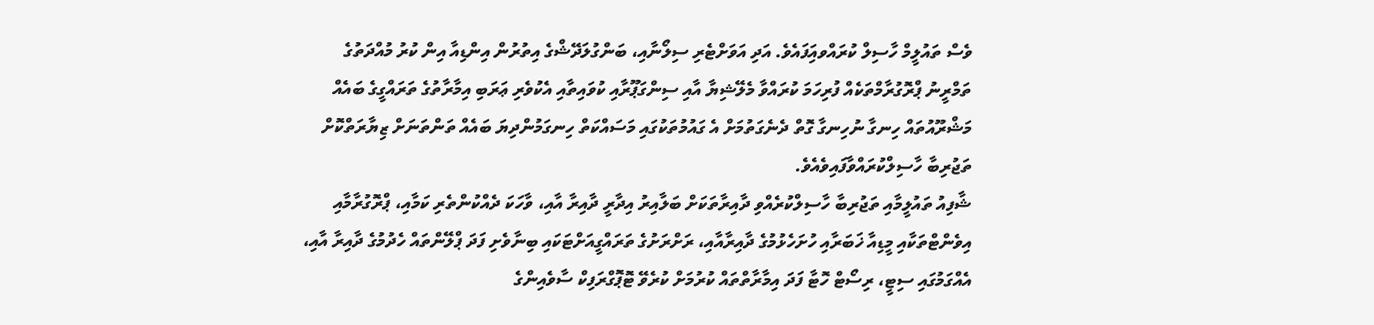ވެސް ތައުލީމް ހާސިލް ކުރައްވއަިފައެވެ. އަދި އަވަށްޓެރި ސިލޯނާއި، ބަންގުލަދޭޝްގެ އިތުރުން އިންޑިއާ އިން ކުރު މުއްދަތުގެ ތަމްރީނު ޕްރޮގުރާމްތަކެއް ފުރިހަމަ ކުރައްވާ މެލޭޝިޔާ އާއި ސިންގަޕޫރާއި ކުވައިތާއި އެކުވެރި ޢަރަބި އިމާރާތުގެ ތަރައްގީގެ ބައެއް މަޝްރޫއުތައް ހިނގާ ނުހިނގާ ގޮތް ދެނެގަތުމަށް އެ ގައުމުތަކުގައި މަސައްކަތް ހިނގަމުންދިޔަ ބައެއް ތަންތަނަށް ޒިޔާރަތްކޮށް ތަޖުރިބާ ހާސިލްކުރައްވާފައިވެއެވެ.
ޝާފިއު ތައުލީމާއި ތަޖުރިބާ ހާސިލްކުރެއްވި ދާއިރާތަކަށް ބަލާއިރު އިދާރީ ދާއިރާ އާއި، ވާހަކަ ދެއްކުންތެރި ކަމާއި، ޕްރޮގުރާމާއި އިވެންޓްތަކާއި މީޑިއާ ޚަބަރާއި ހުށަހެޅުމުގެ ދާއިރާއާއި، ރަށްރަށުގެ ތަރައްގީއަށްޓަކައި ބިނާވެށި ފަދަ ޕްލޭންތައް ހެދުމުގެ ދާއިރާ އާއި، އެއްގަމުގައި ސިޓީ، ރިސޯޓް ހޮޓާ ފަދަ އިމާރާތްތައް ކުރުމަށް ކުރެވޭ ޓޮޕޮގްރަފިކް ސާވެއިންގެ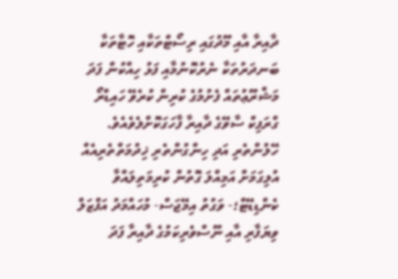ދާއިރާ އާއި މޫދުގައި ރިސޯޓްތަކާއި ހޮޓާތަކާ ބަނދަރުތަކާ ނެރުކޮނުމާއި ފަޅު ހިއްކުން ފަދަ މަޝްރޫޢުތައް ފެށުމުގެ ކުރިން ކުރެވޭ ހައިޑްރޯ ގްރަފިކް ސާވޭގެ ދާއިރާ ފާހަގަކޮށްލެވެއެވެ.
ހޭލުންތެރި އަދި ހިންގުންތެރި ޚިދުމަތްތެރިއެއް
އުލިގަމަށް އަމިއްލަ ގޮތުން ކުރިމަތިލައްވާ ކެންޑިޑޭޓް؛- ވަގުތު އިމޭޖަސް- މުހައްމަދު އަފްޒަލް
ވިޔަފާރި އާއި ނޫސްވެރިކަމުގެ ދާއިރާ ފަދަ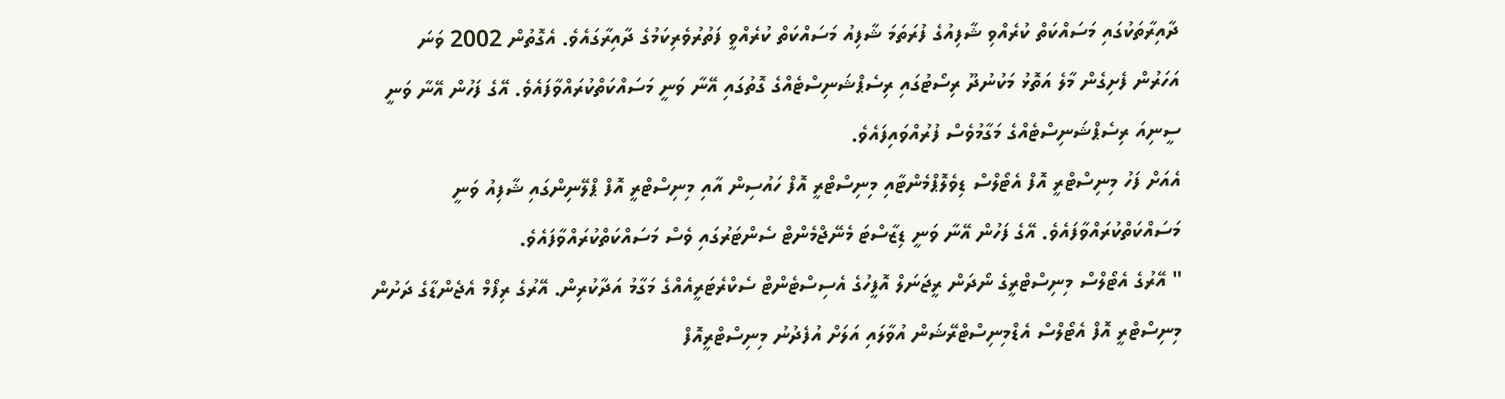ދާއިރާތަކުގައި މަސައްކަތް ކުރެއްވި ޝާފިއުގެ ފުރަތަމަ ޝާފިއު މަސައްކަތް ކުރެއްވީ ފަތުރުވެރިކަމުގެ ދާއިރާގައެވެ. އެގޮތުން 2002 ވަނަ އަހަރުން ފެށިގެން މާލެ އަތޮޅު މަކުނުދޫ ރިސޯޓުގައި ރިސެޕްޝަނިސްޓެއްގެ ގޮތުގައި އޭނާ ވަނީ މަސައްކަތްކުރައްވާފައެވެ. އޭގެ ފަހުން އޭނާ ވަނީ ސީނިއަ ރިސެޕްޝަނިސްޓެއްގެ މަގާމުވެސް ފުރުއްވައިފައެވެ.
އެއަށް ފަހު މިނިސްޓްރީ އޮފް އެޓޯލްސް ޑިވެލޮޕްމެންޓާއި މިނިސްޓްރީ އޮފް ހައުސިން އާއި މިނިސްޓްރީ އޮފް ޕްލޭނިންގައި ޝާފިއު ވަނީ މަސައްކަތްކުރައްވާފައެވެ. އޭގެ ފަހުން އޭނާ ވަނީ ޑިޒާސްޓަ މެނޭޖްމެންޓް ސެންޓަރުގައި ވެސް މަސައްކަތްކުރައްވާފައެވެ.
" އޭރުގެ އެޓޯލްސް މިނިސްޓްރީގެ ނޯދަން ރީޖަނަލް އޮފީހުގެ އެސިސްޓެންޓް ސެކްރެޓަރީއެއްގެ މަގާމު އަދާކުރިން. އޭރުގެ ރިފޯމް އެޖެންޑާގެ ދަށުން މިނިސްޓްރީ އޮފް އެޓޯލްސް އެޑްމިނިސްޓްރޭޝަން އުވާލައި އަލަށް އުފެދުނު މިނިސްޓްރީއޮފް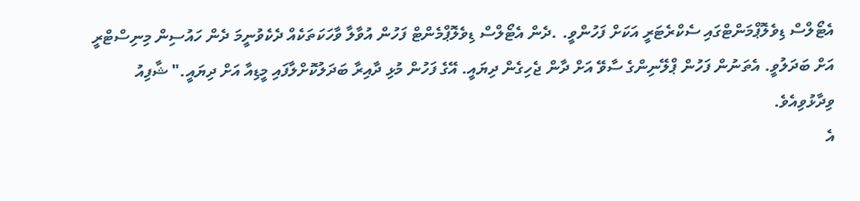އެޓޯލްސް ޑިވެލޮޕްމަންޓްގައި ސެކްރެޓަރީ އަކަށް ފަހުންވީ. .ދެން އެޓޯލްސް ޑިވެލޮޕްމެންޓް ފަހުން އުވާލާ ވާހަކަތަކެއް ދެކެވުނީމަ ދެން ހައުސިން މިނިސްޓްރީ އަށް ބަދަލުވީ. އެތަނުން ފަހުން ޕްލޭނިންގެ ސާވޭ އަށް ދާން ޖެހިގެން ދިޔައީ. އޭގެ ފަހުން މުޅި ދާއިރާ ބަދަލުކޮށްލާފައި މީޑިއާ އަށް ދިޔައީ." ޝާފިއު ވިދާޅުވިއެވެ.
އެ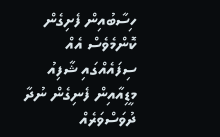ހިސާބުއިން ފެށިގެން ކޮންމެވެސް އެއް ސިފައެއްގައި ޝާފިއު މީޑިއާއިން ފެނިގެން ނުދާ ދުވަސްވަރެއް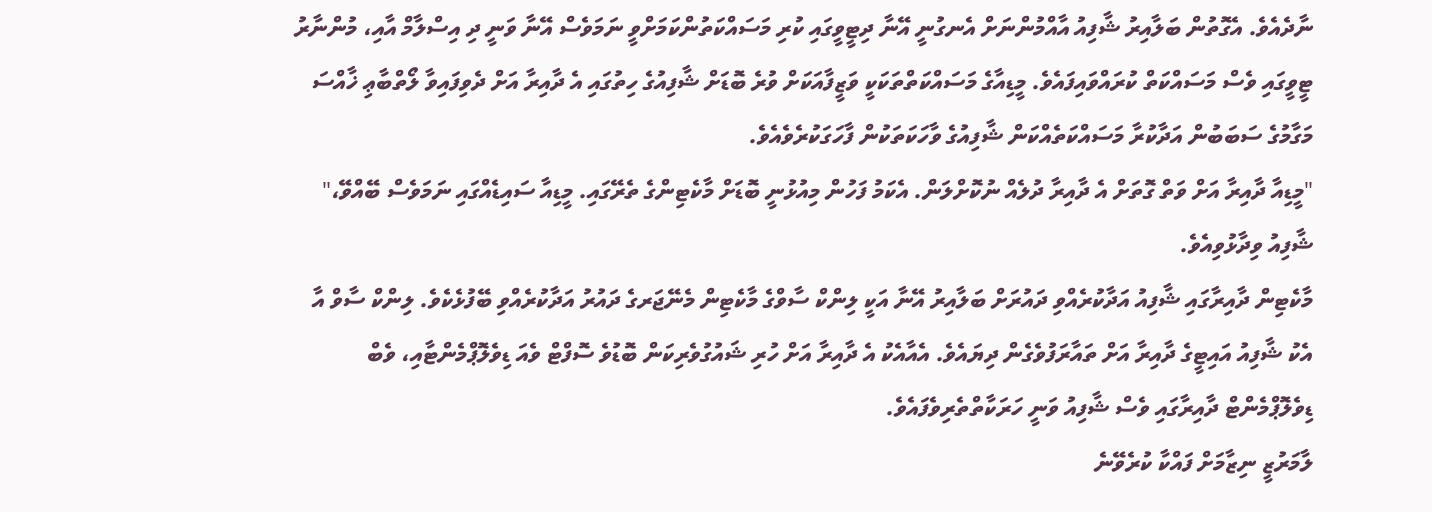ނާދެއެވެ. އެގޮތުން ބަލާއިރު ޝާފިއު އާއްމުންނަށް އެނގުނީ އޭނާ ދިޓީވީގައި ކުރި މަސައްކަތުންކަމަށްވީ ނަމަވެސް އޭނާ ވަނީ ދި އިސްލާމް އާއި، މުންނާރު ޓީވީގައި ވެސް މަސައްކަތް ކުރައްވައިފައެވެ. މީޑިއާގެ މަސައްކަތްތަކަކީ ވަޒީފާއަކަށް ވުރެ ބޮޑަށް ޝާފިއުގެ ހިތުގައި އެ ދާއިރާ އަށް ދެވިފައިވާ ލޯތްބާޢި ޚާއްސަ މަގާމުގެ ސަބަބުން އަދާކުރާ މަސައްކަތެއްކަން ޝާފިއުގެ ވާހަކަތަކުން ފާހަގަކުރެވެއެވެ.
"މީޑިއާ ދާއިރާ އަށް ވަތް ގޮތަށް އެ ދާއިރާ ދުލެއް ނުކޮށްލަން. އެކަމު ފަހުން މިއުޅުނީ ބޮޑަށް މާކެޓިންގެ ތެރޭގައި. މީޑިއާ ސައިޑެއްގައި ނަމަވެސް ބޭއްވޭ،" ޝާފިއު ވިދާޅުވިއެވެ.
މާކެޓިން ދާއިރާގައި ޝާފިއު އަދާކުރެއްވި ދައުރަށް ބަލާއިރު އޭނާ އަކީ ލިންކް ސާވްގެ މާކެޓިން މެނޭޖަރގެ ދައުރު އަދާކުރެއްވި ބޭފުޅެކެވެ. ލިންކް ސާވް އާ އެކު ޝާފިއު އައިޓީގެ ދާއިރާ އަށް ތައާރަފުވެގެން ދިޔައެވެ. އެއާއެކު އެ ދާއިރާ އަށް ހުރި ޝައުގުވެރިކަން ބޮޑުވެ ސޮފްޓް ވެއަ ޑިވެލޮޕްމެންޓާއި، ވެބް ޑިވެލޮޕްމެންޓް ދާއިރާގައި ވެސް ޝާފިއު ވަނީ ހަރަކާތްތެރިވެފައެވެ.
ލާމަރުޒީ ނިޒާމަށް ފައްކާ ކުރެވޭނެ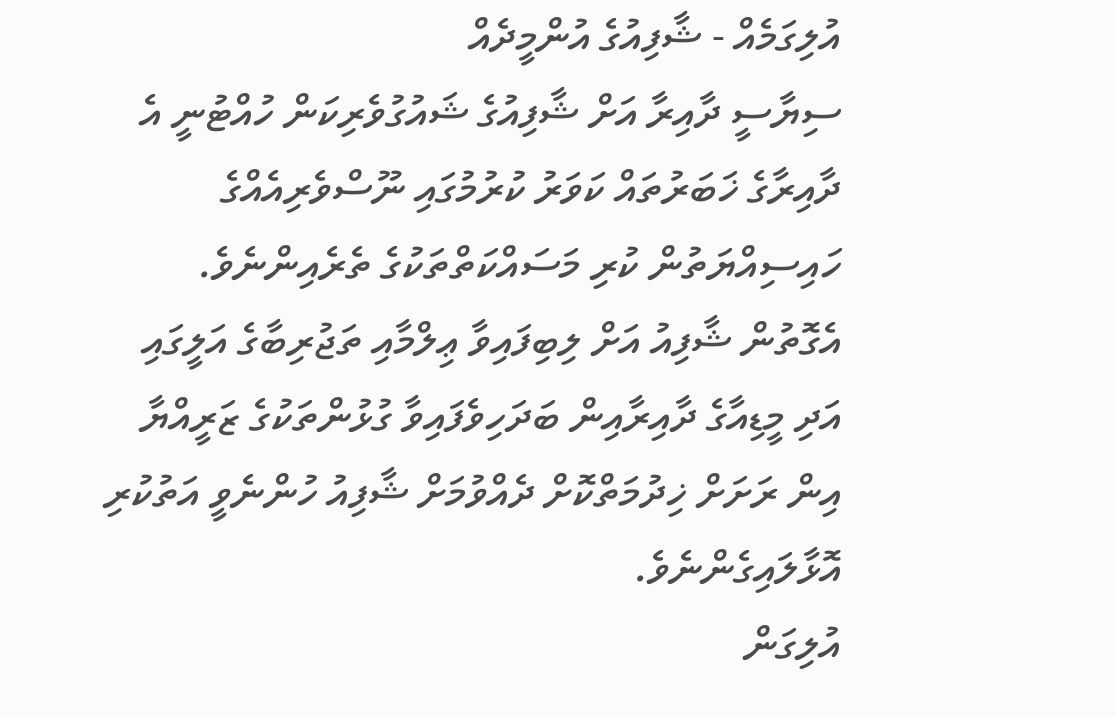އުލިގަމެއް - ޝާފިއުގެ އުންމީދެއް
ސިޔާސީ ދާއިރާ އަށް ޝާފިއުގެ ޝައުގުވެރިކަން ހުއްޓުނީ އެ ދާއިރާގެ ޚަބަރުތައް ކަވަރު ކުރުމުގައި ނޫސްވެރިއެއްގެ ހައިސިއްޔަތުން ކުރި މަސައްކަތްތަކުގެ ތެރެއިންނެވެ. އެގޮތުން ޝާފިއު އަށް ލިބިފައިވާ ޢިލްމާއި ތަޖުރިބާގެ އަލީގައި އަދި މީޑިއާގެ ދާއިރާއިން ބަދަހިވެފައިވާ ގުޅުންތަކުގެ ޒަރީއްޔާ އިން ރަށަށް ޚިދުމަތްކޮށް ދެއްވުމަށް ޝާފިއު ހުންނެވީ އަތުކުރި އޮޅާލައިގެންނެވެ.
އުލިގަން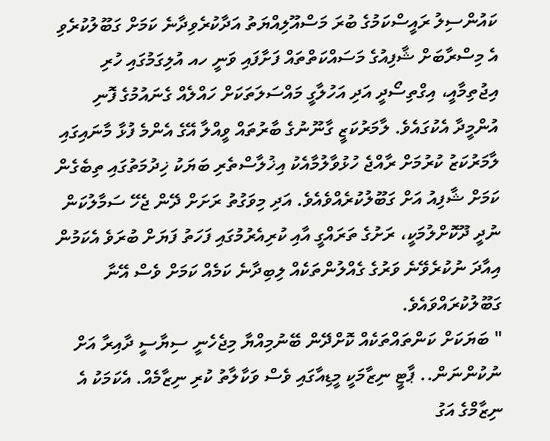ކައުންސިލު ރައީސްކަމުގެ ބުރަ މަސްއޫލިއްޔަތު އަދާކުރެވިދާނެ ކަމަށް ގަބޫލުކުރެވި އެ މިސްރާބަށް ޝާފިއުގެ މަސައްކަތްތައް ފަށާފައި ވަނީ ހއ އުލިގަމުގައި ހުރި އިޖުތިމާއީ، އިގްތިސޯދީ އަދި އަހުލާގީ މައްސަލަތަކަށް ހައްލެއް ގެނައުމުގެ ފޮނި އުންމީދާ އެކުގައެވެ. ލާމަރުކަޒީ ގާނޫނުގެ ބާރުތައް ވީއްލާ އޭގެ އެންމެ ފުޅާ މާނައިގައި ލާމަރުކަޒު ކުރުމަށް ރާއްޖެ ހުޅުވާލުމާއެކު އިޚުލާސްތެރި ބަޔަކު ޚިދުމަތުގައި ތިބެގެން ކަމަށް ޝާފިއު އަށް ގަބޫލުކުރެއްވެއެވެ. އަދި މިވަގުތު ރަށަށް ދޭން ޖެހޭ ސަމާލުކަން ނުދީ ދޫކޮށްލުމަކީ، ރަށުގެ ތަރައްގީ އާއި ކުރިއެރުމުގައި ފަހަތު ފަޔަށް ބުރަވެ އެކަމުން އިއާދަ ނުކުރެވޭނެ ވަރުގެ ގެއްލުންތަކެއް ލިބިދާނެ ކަމެއް ކަމަށް ވެސް އޭނާ ގަބޫލުކުރައްވައެވެ.
" ބަޔަކަށް ކަންތައްތަކެއް ކޮށްދޭން ބޭނުމިއްޔާ މިޖެހެނީ ސިޔާސީ ދާއިރާ އަށް ނުކުންނަން.. ޕާޓީ ނިޒާމަކީ މީޑިއާގައި ވެސް ވަކާލާތު ކުރި ނިޒާމެއް. އެކަމަކު އެ ނިޒާމްގެ އަގު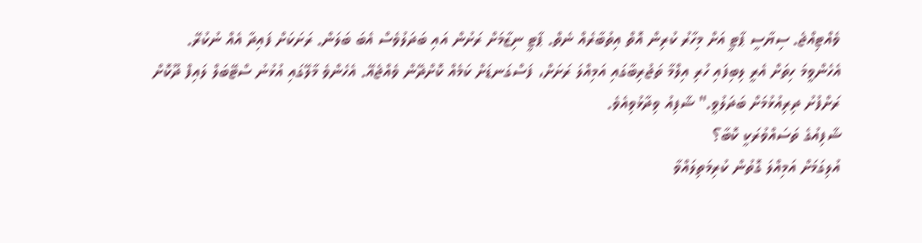ވެއްޓިއްޖެ. ސިޔާސީ ޕާޓީ އަށް މިހާރު ކުރިން އޮތް އިތުބާރެއް ނެތް. ޕާޓީ ނިޒާމަށް ރަށުން އައި ބަދަލުވެސް އެބަ ބަލަން. ރަށަކަށް ފައިދާ އެއް ނުކުރޭ. އެހެންވީމަ ހިތަށް އެރީ ލިބިފައި ހުރި އިލްމާ ތަޖުރިބާގައި އަމިއްލަ ރަށަށް، ފަސްގަނޑަށް ކަމެއް ކޮށްދޭން ވެއްޖެއޭ. އެހެންވެ މާލޭގައި އުޅުނު ސްޓޭބަލް ލައިފް ދޫކޮށް ރަށްފުށު ދިރިއުޅުމަށް ބަދަލުވީ." ޝާފިއު ވިދާޅުވިއެވެ.
ޝާފިއުގެ ތަސައްވުރަކީ ކޮބާ؟
އުލިގަމަށް އަމިއްލަ ގޮތުން ކުރިމަތިލައްވާ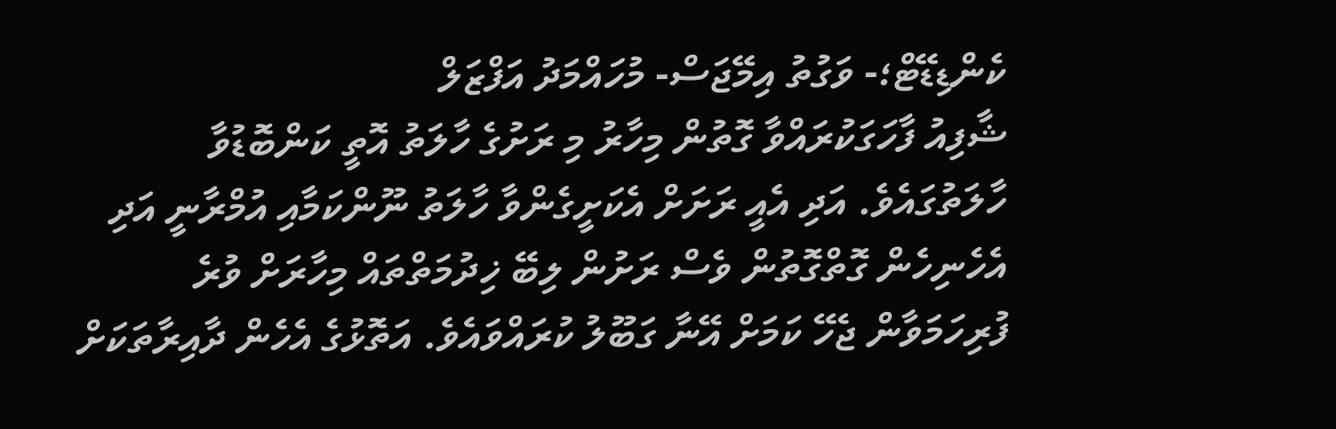ކެންޑިޑޭޓް؛- ވަގުތު އިމޭޖަސް- މުހައްމަދު އަފްޒަލް
ޝާފިއު ފާހަގަކުރައްވާ ގޮތުން މިހާރު މި ރަށުގެ ހާލަތު އޮތީ ކަންބޮޑުވާ ހާލަތުގައެވެ. އަދި އެއީ ރަށަށް އެކަށީގެންވާ ހާލަތު ނޫންކަމާއި އުމްރާނީ އަދި އެހެނިހެން ގޮތްގޮތުން ވެސް ރަށުން ލިބޭ ޚިދުމަތްތައް މިހާރަށް ވުރެ ފުރިހަމަވާން ޖެހޭ ކަމަށް އޭނާ ގަބޫލު ކުރައްވައެވެ. އަތޮޅުގެ އެހެން ދާއިރާތަކަށް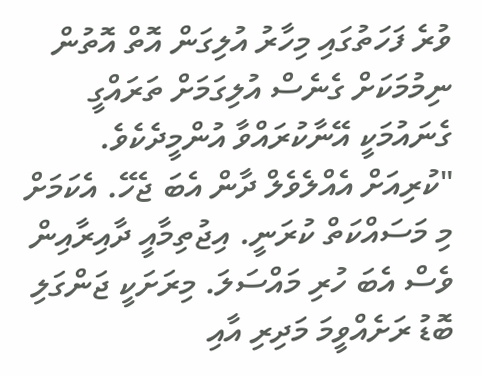ވުރެ ފަހަތުގައި މިހާރު އުލިގަން އޮތް އޮތުން ނިމުމަކަށް ގެނެސް އުލިގަމަށް ތަރައްގީ ގެނައުމަކީ އޭނާކުރައްވާ އުންމީދެކެވެ.
"ކުރިއަށް އެއްލެވެލް ދާން އެބަ ޖެހޭ. އެކަމަށް މި މަސައްކަތް ކުރަނީ. އިޖުތިމާއީ ދާއިރާއިން ވެސް އެބަ ހުރި މައްސަލަ. މިރަށަކީ ޖަންގަލި ބޮޑު ރަށެއްވީމަ މަދިރި އާއި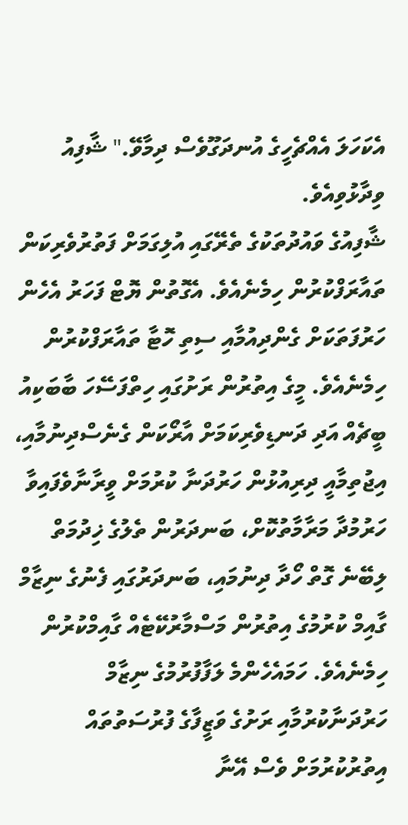އެކަހަލަ އެއްޗެހީގެ އުނދަގޫވެސް ދިމާވޭ." ޝާފިއު ވިދާޅުވިއެވެ.
ޝާފިއުގެ ވައުދުތަކުގެ ތެރޭގައި އުލިގަމަށް ފަތުރުވެރިކަން ތައާރަފްކުރުން ހިމެނެއެވެ. އެގޮތުން ޔޮޓް ފަހަރު އެހެން ހަރުފަތަކަށް ގެންދިއުމާއި ސިތި ހޮޓާ ތައާރަފްކުރުން ހިމެނެއެވެ. މީގެ އިތުރުން ރަށުގައި ހިތްފަސޭހަ ބާބަކިއު ބީޗެއް އަދި ދަނޑިވެރިކަމަށް އާރޯކަން ގެނެސްދިނުމާއި، އިޖުތިމާއީ ދިރިއުޅުން ހަރުދަނާ ކުރުމަށް ވީރާނާވެފައިވާ ހަރުމުދާ މަރާމާތުކޮށް، ބަނދަރުން ތެލުގެ ޚިދުމަތް ލިބޭނެ ގޮތް ހޯދާ ދިނުމައި، ބަނދަރުގައި ފެނުގެ ނިޒާމް ގާއިމް ކުރުމުގެ އިތުރުން މަސްމާރުކޭޓެއް ގާއިމްކުރުން ހިމެނެއެވެ. ހަމައެހެންމެ ލަފާފުރުމުގެ ނިޒާމް ހަރުދަނާކުރުމާއި ރަށުގެ ވަޒީފާގެ ފުރުސަތުތައް އިތުރުކުރުމަށް ވެސް އޭނާ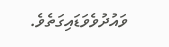ވައުދުވެވަޑައިގަތެވެ.